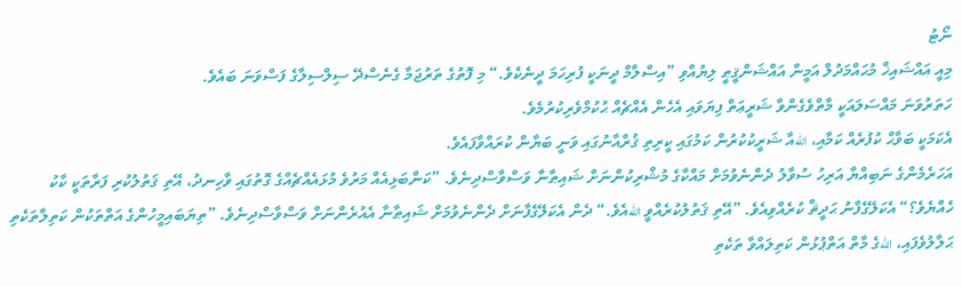ނޯޓު
މިއީ އައްޝައިޚް މުޙައްމަދުލް އަމީން އައްޝަންޤީޠީ ލިޔުއްވި ”އިސްލާމް ދީނަކީ ފުރިހަމަ ދީނެކެވެ.“ މި ފޮތުގެ ތަރުޖަމާ ގެނެސްދޭ ސިލްސިލާގެ ފަސްވަނަ ބައެވެ.
ހަތަރުވަނަ މައްސަލައަކީ މާތްވެގެންވާ ޝަރީޢަތް ފިޔަވައި އެހެން އެއްޗެއް ޙުކުމްވެރިކުރުމެވެ.
އެކަމަކީ ބަވާޙް ކުފުރެއް ކަމާއި، اللهއާ ޝަރީކުކުރުން ކަމުގައި ކީރިތި ޤުރްއާނުގައި ވަނީ ބަޔާން ކުރައްވާފައެވެ.
އަހަރެމެންގެ ނަބިއްޔާ އަރިހު ސުވާލު ދެންނެވުމަށް މައްކާގެ މުޝްރިކުންނަށް ޝައިޠާނާ ވަސްވާސްދިނެވެ. ”ކަންބަޅިއެއް މަރުވެ މުޅައެއްޗެއްގެ ގޮތުގައި ވާހިނދު، އޭތި ޤަތުލުކުރި ފަރާތަކީ ކާކު ހެއްޔެވެ؟“ އެކަލޭގެފާނު ޙަދީޘް ކުރެއްވިއެވެ. ”އޭތި ޤަތުލުކުރެއްވީ اللهއެވެ.“ ދެން އެކަލޭގެފާނަށް ދެންނެވުމަށް ޝައިޠާނާ އެއުރެންނަށް ވަސްވާސްދިނެވެ. ”ތިޔަބައިމީހުންގެ އަތްތަކުން ކަތިލާތަކެތި ޙަލާލުވެފައި، اللهގެ މާތް އަތްޕުޅުން ކަތިލައްވާ ތަކެތި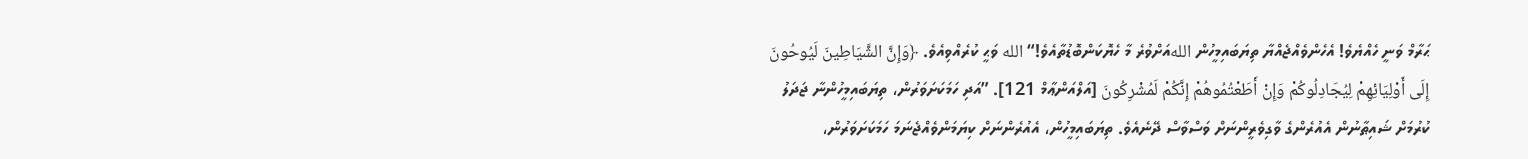ޙަރާމް ވަނީ ހެއްޔެވެ! އެހެންވެއްޖެއްޔާ ތިޔަބައިމީހުން اللهއަށްވުރެ މާ ހެޔޮކަންބޮޑުތާއެވެ!“ الله ވަޙީ ކުރެއްވިއެވެ. ﴿وَإِنَّ الشَّيَاطِينَ لَيُوحُونَ إِلَى أَوْلِيَائِهِمْ لِيُجَادِلُوكُمْ وَإِنْ أَطَعْتُمُوهُمْ إِنَّكُمْ لَمُشْرِكُونَ [އަލްއަންޢާމް 121]. ”އަދި ހަމަކަށަވަރުން، ތިޔަބައިމީހުންނާ ޖަދަލު ކުރުމަށް ޝައިޠާނުން އެއުރެންގެ ވާގިވެރީންނަށް ވަސްވާސް ދޭނެއެވެ. ތިޔަބައިމީހުން، އެއުރެންނަށް ކިޔަމަންވެއްޖެނަމަ ހަމަކަށަވަރުން،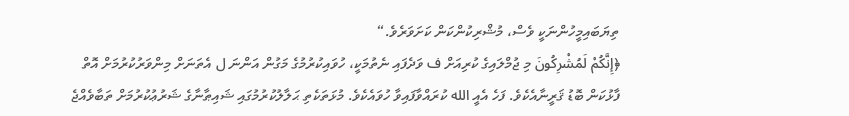ތިޔަބައިމީހުންނަކީ ވެސް، މުޝްރިކުންކަން ކަށަވަރެވެ.“
﴿إِنَّكُمْ لَمُشْرِكُونَ މި ޖުމްލައިގެ ކުރިއަށް ف ވަދެފައި ނެތުމަކީ، ހުވައިކުރުމުގެ މަގުން އަންނަ ل އެތަނަށް މިންވަރުކުރުމަށް އޮތް ފާޅުކަން ބޮޑު ޤަރީނާއެކެވެ. ފަހެ އެއީ الله ކުރައްވާފައިވާ ހުވައެކެވެ. މުޅަތަކެތި ޙަލާލުކުރުމުގައި ޝައިޠާނާގެ ޝަރުޢުކުރުމަށް ތަބާވެއްޖެ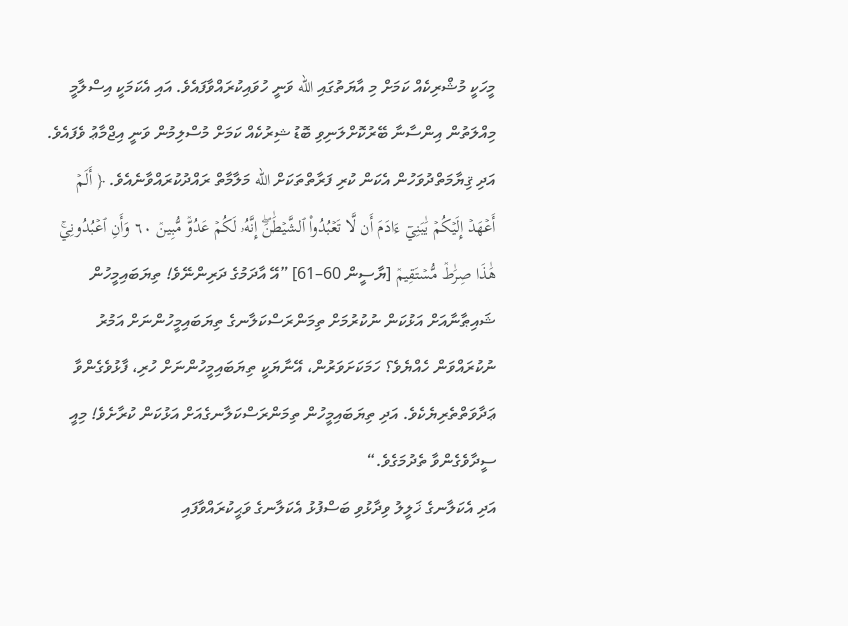މީހަކީ މުޝްރިކެއް ކަމަށް މި އާޔަތުގައި الله ވަނީ ހުވައިކުރައްވާފައެވެ. އައި އެކަމަކީ އިސްލާމީ މިއްލަތުން އިންސާނާ ބޭރުކޮށްލަނިވި ބޮޑު ޝިރުކެއް ކަމަށް މުސްލިމުން ވަނީ އިޖްމާޢު ވެފައެވެ.
އަދި ޤިޔާމަތްދުވަހުން އެކަން ކުރި ފަރާތްތަކަށް الله މަލާމާތް ރައްދުކުރައްވާނެއެވެ. ﴿ أَلَمۡ أَعۡهَدۡ إِلَيۡكُمۡ يَٰبَنِيٓ ءَادَمَ أَن لَّا تَعۡبُدُواْ ٱلشَّيۡطَٰنَۖ إِنَّهُۥ لَكُمۡ عَدُوّٞ مُّبِينٞ ٦٠ وَأَنِ ٱعۡبُدُونِيۚ هَٰذَا صِرَٰطٞ مُّسۡتَقِيمٞ [ޔާސީން 60–61] ”އޭ އާދަމުގެ ދަރިންނޭވެ! ތިޔަބައިމީހުން ޝައިޠާނާއަށް އަޅުކަން ނުކުރުމަށް ތިމަންރަސްކަލާނގެ ތިޔަބައިމީހުންނަށް އަމުރު ނުކުރައްވަން ހެއްޔެވެ؟ ހަމަކަށަވަރުން، އޭނާޔަކީ ތިޔަބައިމީހުންނަށް ހުރި، ފާޅުވެގެންވާ ޢަދާވަތްތެރިޔެކެވެ. އަދި ތިޔަބައިމީހުން ތިމަންރަސްކަލާނގެއަށް އަޅުކަން ކުރާށެވެ! މިއީ ސީދާވެގެންވާ ތެދުމަގެވެ.“
އަދި އެކަލާނގެ ޚަލީލު ވިދާޅުވި ބަސްފުޅު އެކަލާނގެ ވަޙީކުރައްވާފައި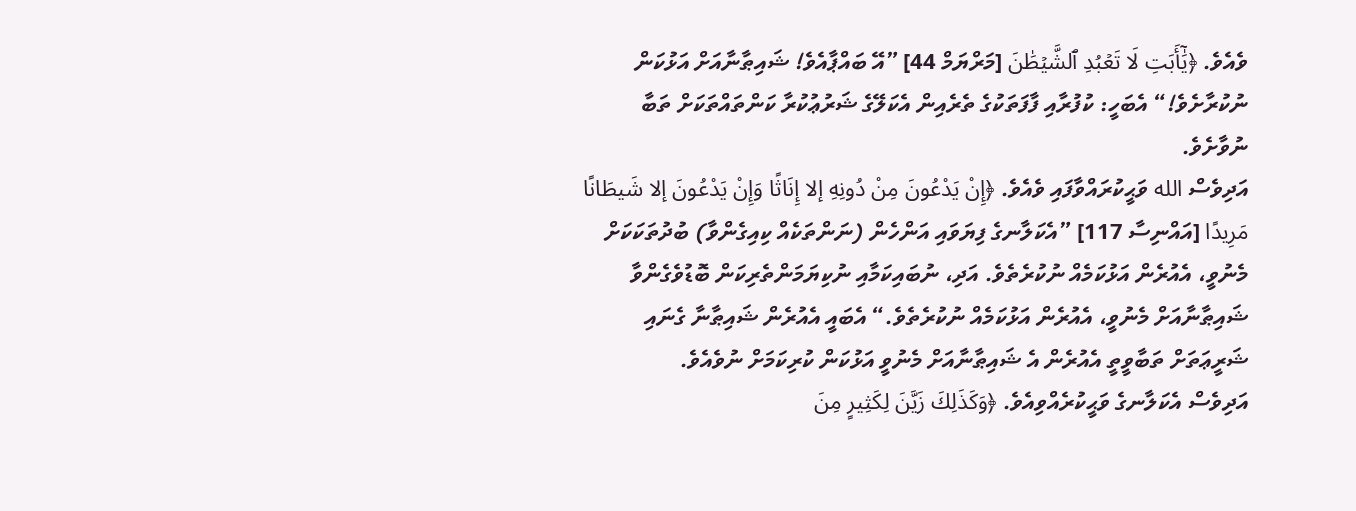ވެއެވެ. ﴿يَٰٓأَبَتِ لَا تَعۡبُدِ ٱلشَّيۡطَٰنَ [މަރްޔަމް 44] ”އޭ ބައްޕާއެވެ! ޝައިޠާނާއަށް އަޅުކަން ނުކުރާށެވެ!“ އެބަހީ: ކުފުރާއި ފާފަތަކުގެ ތެރެއިން އެކަލޭގެ ޝަރުޢުކުރާ ކަންތައްތަކަށް ތަބާ ނުވާށެވެ.
އަދިވެސް الله ވަޙީކުރައްވާފައި ވެއެވެ. ﴿إِنْ يَدْعُونَ مِنْ دُونِهِ إلا إِنَاثًا وَإِنْ يَدْعُونَ إلا شَيطَانًا مَرِيدًا [އައްނިސާ 117] ”އެކަލާނގެ ފިޔަވައި އަންހެން (ނަންތަކެއް ކިއިގެންވާ) ބުދުތަކަކަށް މެނުވީ، އެއުރެން އަޅުކަމެއް ނުކުރެތެވެ. އަދި، ނުބައިކަމާއި ނުކިޔަމަންތެރިކަން ބޮޑުވެގެންވާ ޝައިޠާނާއަށް މެނުވީ، އެއުރެން އަޅުކަމެއް ނުކުރެތެވެ.“ އެބައީ އެއުރެން ޝައިޠާނާ ގެނައި ޝަރީޢަތަށް ތަބާވީތީ އެއުރެން އެ ޝައިޠާނާއަށް މެނުވީ އަޅުކަން ކުރިކަމަށް ނުވެއެވެ.
އަދިވެސް އެކަލާނގެ ވަޙީކުރެއްވިއެވެ. ﴿وَكَذَلِكَ زَيَّنَ لِكَثِيرٍ مِنَ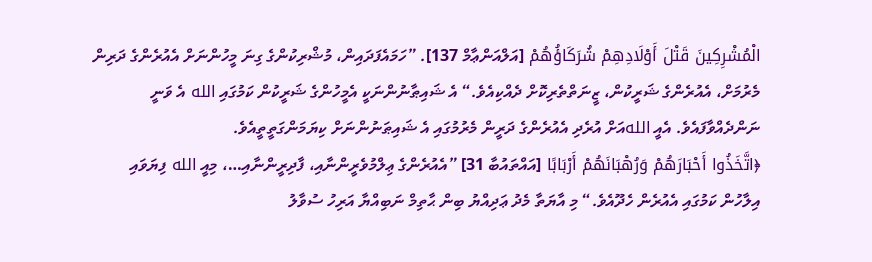الْمُشْرِكِينَ قَتْلَ أَوْلَادِهِمْ شُرَكَاؤُهُمْ [އަލްއަންޢާމް 137]. ”ހަމައެފަދައިން، މުޝްރިކުންގެ ގިނަ މީހުންނަށް އެއުރެންގެ ދަރިން މެރުމަށް، އެއުރެންގެ ޝަރީކުން، ޒީނަތްތެރިކޮށް ދެއްކިއެވެ.“ އެ ޝައިޠާނުންނަކީ އެމީހުންގެ ޝަރީކުން ކަމުގައި الله އެ ވަނީ ނަންދެއްވާފައެވެ. އެއީ اللهއަށް އުރެދި އެއުރެންގެ ދަރީން މެރުމުގައި އެ ޝައިޠަނުންނަށް ކިޔަމަންގަތީތީއެވެ.
﴿اتَّخَذُوا أَحْبَارَهُمْ وَرُهْبَانَهُمْ أَرْبَابًا [އައްތައުބާ 31] ”އެއުރެންގެ ޢިލްމުވެރީންނާއި، ފާދިރީންނާއި…، މިއީ الله ފިޔަވައި އިލާހުން ކަމުގައި އެއުރެން ހެދޫއެވެ.“ މި އާޔަތާ މެދު ޢަދިއްޔު ބިން ޙާތިމް ނަބިއްޔާ އަރިހު ސުވާލު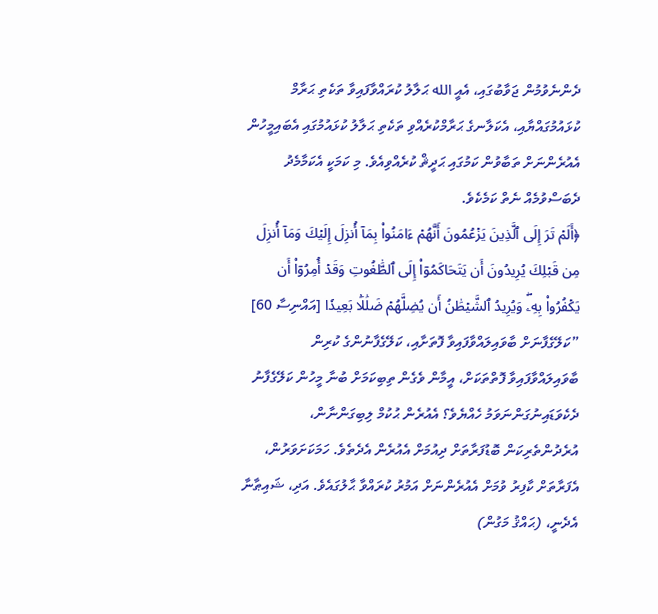ދެންނެވުމުން ޖަވާބުގައި، އެއީ الله ޙަލާލު ކުރައްވާފައިވާ ތަކެތި ޙަރާމް ކުޅައުމުގައްޔާއި، އެކަލާނގެ ޙަރާމްކުރެއްވި ތަކެތި ޙަލާލު ކުޅައުމުގައި އެބައިމީހުން އެއުރެންނަށް ތަބާވުން ކަމުގައި ޙަދީޘް ކުރެއްވިއެވެ. މި ކަމަކީ އެކަމާމެދު ދެބަސްވުމެއް ނެތް ކަމެކެވެ.
﴿أَلَمۡ تَرَ إِلَى ٱلَّذِينَ يَزۡعُمُونَ أَنَّهُمۡ ءَامَنُواْ بِمَآ أُنزِلَ إِلَيۡكَ وَمَآ أُنزِلَ مِن قَبۡلِكَ يُرِيدُونَ أَن يَتَحَاكَمُوٓاْ إِلَى ٱلطَّٰغُوتِ وَقَدۡ أُمِرُوٓاْ أَن يَكۡفُرُواْ بِهِۦۖ وَيُرِيدُ ٱلشَّيۡطَٰنُ أَن يُضِلَّهُمۡ ضَلَٰلَۢا بَعِيدٗا [އައްނިސާ 60] ”ކަލޭގެފާނަށް ބާވައިލައްވާފައިވާ ފޮތަށާއި، ކަލޭގެފާނުންގެ ކުރިން ބާވައިލައްވާފައިވާ ފޮތްތަކަށް، އީމާން ވެގެން ތިބިކަމަށް ބުނާ މީހުން ކަލޭގެފާނު ދެކެވަޑައިނުގަންނަވަމު ހެއްޔެވެ؟ އެއުރެން ޙުކުމް ލިބިގަންނާން، އުރެދުންތެރިކަން ބޮޑުފަރާތަށް ދިއުމަށް އެއުރެން އެދެތެވެ. ހަމަކަށަވަރުން، އެފަރާތަށް ކާފިރު ވުމަށް އެއުރެންނަށް އަމުރު ކުރައްވާ ޙާލުގައެވެ. އަދި، ޝައިޠާނާ އެދެނީ، (ޙައްޤު މަގުން)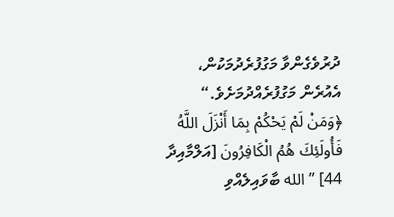ދުރުވެގެންވާ މަގުފުރެދުމަކުން، އެއުރެން މަގުފުރެއްދުމަށެވެ.“
﴿وَمَنْ لَمْ يَحْكُمْ بِمَا أَنْزَلَ اللَّهُ فَأُولَئِكَ هُمُ الْكَافِرُونَ [އަލްމާއިދާ 44] ”الله ބާވައިލެއްވި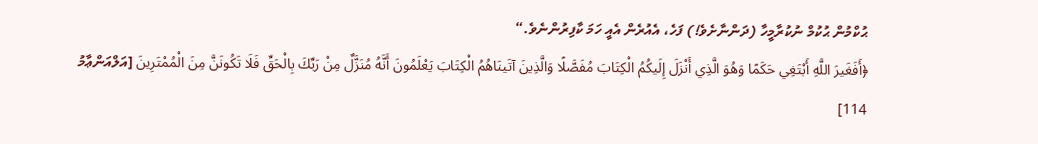ޙުކްމުން ޙުކުމް ނުކުރާމީހާ (ދަންނާށެވެ!) ފަހެ، އެއުރެން އެއީ ހަމަ ކާފިރުންނެވެ.“
﴿أَفَغَيرَ اللَّهِ أَبْتَغِي حَكَمًا وَهُوَ الَّذِي أَنْزَلَ إِلَيكُمُ الْكِتَابَ مُفَصَّلًا وَالَّذِينَ آتَينَاهُمُ الْكِتَابَ يَعْلَمُونَ أَنَّهُ مُنَزَّلٌ مِنْ رَبِّكَ بِالْحَقِّ فَلَا تَكُونَنَّ مِنَ الْمُمْتَرِينَ [އަލްއަންޢާމު 114]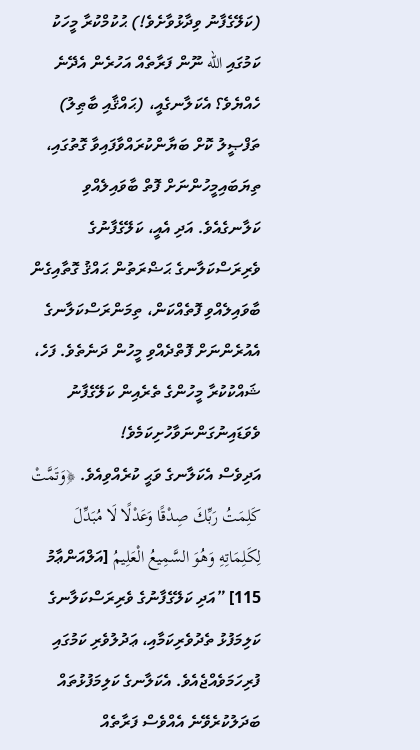(ކަލޭގެފާނު ވިދާޅުވާށެވެ!) ޙުކުމްކުރާ މީހަކު ކަމުގައި الله ނޫން ފަރާތެއް އަހުރެން އެދޭނެ ހެއްޔެވެ؟ އެކަލާނގެއީ، (ޙައްޤާއި ބާޠިލު) ތަފްޞީލު ކޮށް ބަޔާންކުރައްވާފައިވާ ގޮތުގައި، ތިޔަބައިމީހުންނަށް ފޮތް ބާވައިލެއްވި ކަލާނގެއެވެ. އަދި އެއީ، ކަލޭގެފާނުގެ ވެރިރަސްކަލާނގެ ޙަޟްރަތުން ޙައްޤު ގޮތާއިގެން ބާވައިލެއްވި ފޮތެއްކަން، ތިމަންރަސްކަލާނގެ އެއުރެންނަށް ފޮތްދެއްވި މީހުން ދަނެތެވެ. ފަހެ، ޝައްކުކުރާ މީހުންގެ ތެރެއިން ކަލޭގެފާނު ވެވަޑައިނުގަންނަވާހުށިކަމެވެ!
އަދިވެސް އެކަލާނގެ ވަޙީ ކުރެއްވިއެވެ. ﴿وَتَمَّتْ كَلِمَتُ رَبِّكَ صِدْقًا وَعَدْلًا لَا مُبَدِّلَ لِكَلِمَاتِهِ وَهُوَ السَّمِيعُ الْعَلِيمُ [އަލްއަންޢާމު 115] ”އަދި ކަލޭގެފާނުގެ ވެރިރަސްކަލާނގެ ކަލިމަފުޅު ތެދުވެރިކަމާއި، ޢަދުލުވެރި ކަމުގައި ފުރިހަމަވެއްޖެއެވެ. އެކަލާނގެ ކަލިމަފުޅުތައް ބަދަލުކުރެވޭނެ އެއްވެސް ފަރާތެއް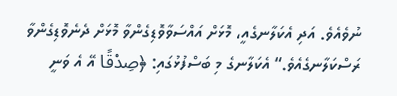ނުވެއެވެ. އަދި އެކަލާނގެއީ، މޮޅަށް އައްސަވާވޮޑިގެންވާ މޮޅަށް ދެނެވޮޑިގެންވާ ރަސްކަލާނގެއެވެ.“ އެކަލާނގެ މި ބަސްފުޅުގައި: ﴿صِدْقًا އޭ އެ ވަނީ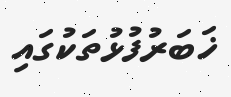ޚަބަރުފުޅުތަކުގައި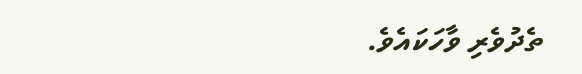ތެދުވެރި ވާހަކައެވެ.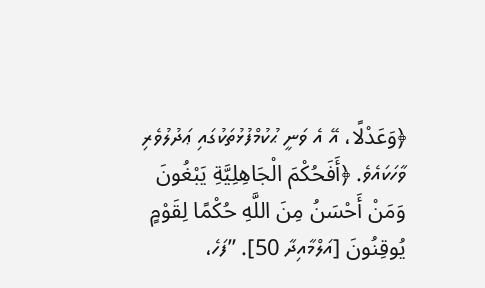﴿وَعَدْلًا، އޭ އެ ވަނީ ޙުކުމްފުޅުތަކުގައި ޢަދުލުވެރި ވާހަކައެވެ. ﴿أَفَحُكْمَ الْجَاهِلِيَّةِ يَبْغُونَ وَمَنْ أَحْسَنُ مِنَ اللَّهِ حُكْمًا لِقَوْمٍ يُوقِنُونَ [އަލްމާއިދާ 50]. ”ފަހެ،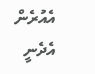އެއުރެން އެދެނީ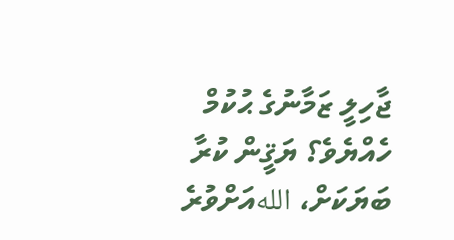ޖާހިލީ ޒަމާނުގެ ޙުކުމް ހެއްޔެވެ؟ ޔަޤީން ކުރާ ބަޔަކަށް، اللهއަށްވުރެ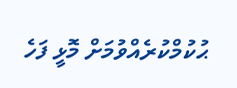ޙުކުމްކުރެއްވުމަށް މޮޅީ ފަހެ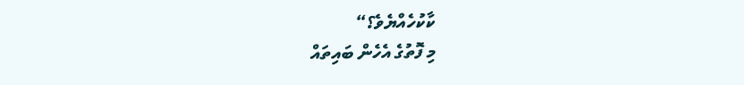ކާކުހެއްޔެވެ؟“
މި ފޮތުގެ އެހެން ބައިތައް